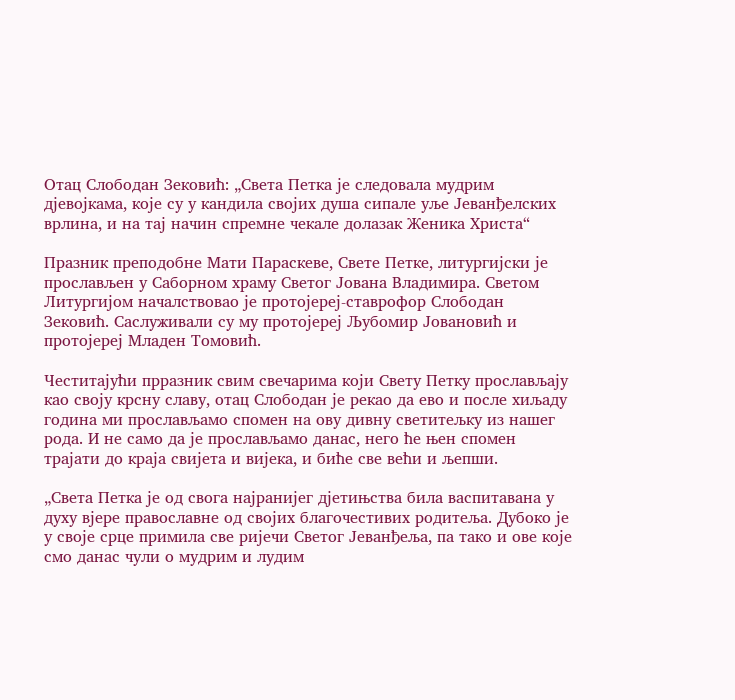Отац Слободан Зековић: „Света Петка је следовала мудрим дјевојкама, које су у кандила својих душа сипале уље Јеванђелских врлина, и на тај начин спремне чекале долазак Женика Христа“

Празник преподобне Мати Параскеве, Свете Петке, литургијски је прослављен у Саборном храму Светог Јована Владимира. Светом Литургијом началствовао је протојереј-ставрофор Слободан Зековић. Саслуживали су му протојереј Љубомир Јовановић и протојереј Младен Томовић.

Честитајући прразник свим свечарима који Свету Петку прослављају као своју крсну славу, отац Слободан је рекао да ево и после хиљаду година ми прослављамо спомен на ову дивну светитељку из нашег рода. И не само да је прослављамо данас, него ће њен спомен трајати до краја свијета и вијека, и биће све већи и љепши.

„Света Петка је од свога најранијег дјетињства била васпитавана у духу вјере православне од својих благочестивих родитеља. Дубоко је у своје срце примила све ријечи Светог Јеванђеља, па тако и ове које смо данас чули о мудрим и лудим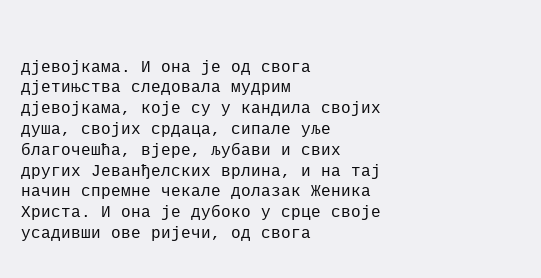дјевојкама. И она је од свога дјетињства следовала мудрим дјевојкама, које су у кандила својих душа, својих срдаца, сипале уље благочешћа, вјере, љубави и свих других Јеванђелских врлина, и на тај начин спремне чекале долазак Женика Христа. И она је дубоко у срце своје усадивши ове ријечи, од свога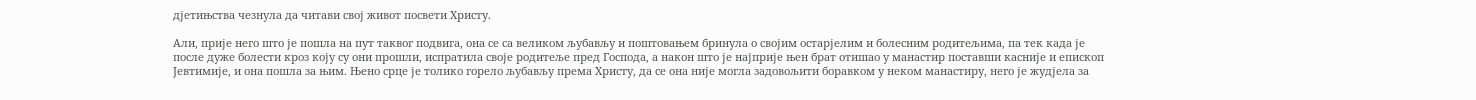дјетињства чезнула да читави свој живот посвети Христу.

Али, прије него што је пошла на пут таквог подвига, она се са великом љубављу и поштовањем бринула о својим остарјелим и болесним родитељима, па тек када је после дуже болести кроз коју су они прошли, испратила своје родитеље пред Господа, а након што је најприје њен брат отишао у манастир поставши касније и епископ Јевтимије, и она пошла за њим. Њено срце је толико горело љубављу према Христу, да се она није могла задовољити боравком у неком манастиру, него је жудјела за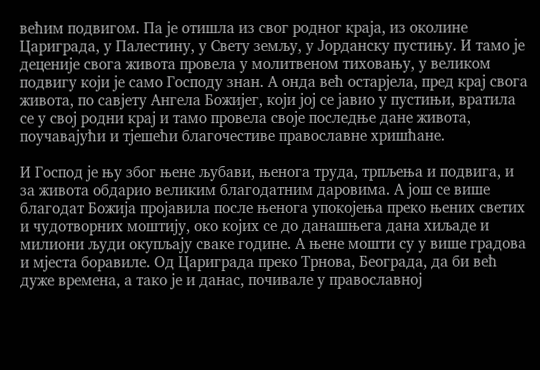већим подвигом. Па је отишла из свог родног краја, из околине Цариграда, у Палестину, у Свету земљу, у Јорданску пустињу. И тамо је деценије свога живота провела у молитвеном тиховању, у великом подвигу који је само Господу знан. А онда већ остарјела, пред крај свога живота, по савјету Ангела Божијег, који јој се јавио у пустињи, вратила се у свој родни крај и тамо провела своје последње дане живота, поучавајући и тјешећи благочестиве православне хришћане.

И Господ је њу због њене љубави, њенога труда, трпљења и подвига, и за живота обдарио великим благодатним даровима. А још се више благодат Божија пројавила после њенога упокојења преко њених светих и чудотворних моштију, око којих се до данашњега дана хиљаде и милиони људи окупљају сваке године. А њене мошти су у више градова и мјеста боравиле. Од Цариграда преко Трнова, Београда, да би већ дуже времена, а тако је и данас, почивале у православној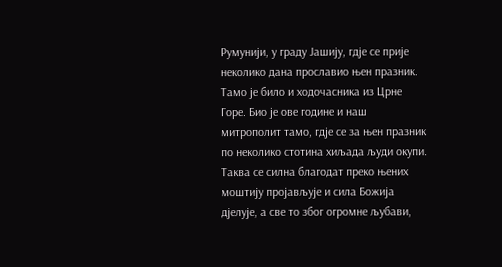Румунији, у граду Јашију, гдје се прије неколико дана прославио њен празник. Тамо је било и ходочасника из Црне Горе. Био је ове године и наш митрополит тамо, гдје се за њен празник по неколико стотина хиљада људи окупи. Таква се силна благодат преко њених моштију пројављује и сила Божија дјелује, а све то због огромне љубави,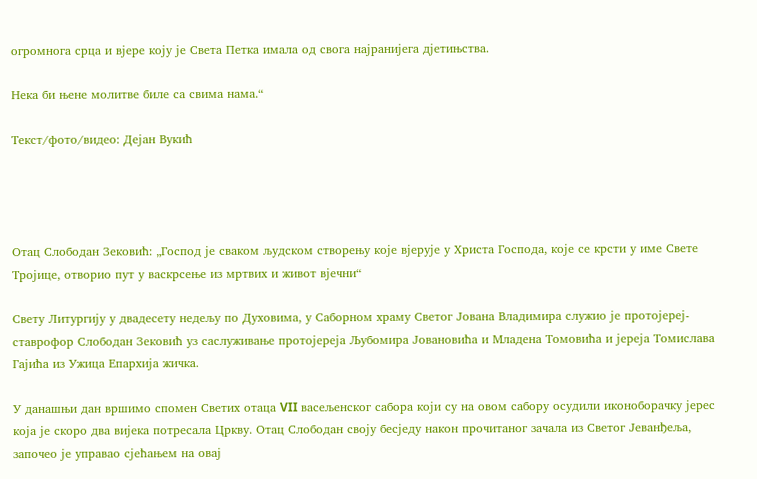огромнога срца и вјере коју је Света Петка имала од свога најранијега дјетињства.

Нека би њене молитве биле са свима нама.“

Текст/фото/видео: Дејан Вукић




Отац Слободан Зековић: „Господ је сваком људском створењу које вјерује у Христа Господа, којe се крсти у име Свете Тројице, отворио пут у васкрсење из мртвих и живот вјечни“

Свету Литургију у двадесету недељу по Духовима, у Саборном храму Светог Јована Владимира служио је протојереј-ставрофор Слободан Зековић уз саслуживање протојереја Љубомира Јовановића и Младена Томовића и јереја Томислава Гајића из Ужица Епархија жичка.

У данашњи дан вршимо спомен Светих отаца VII васељенског сабора који су на овом сабору осудили иконоборачку јерес која је скоро два вијека потресала Цркву. Отац Слободан своју бесједу након прочитаног зачала из Светог Јеванђеља, започео је управао сјећањем на овај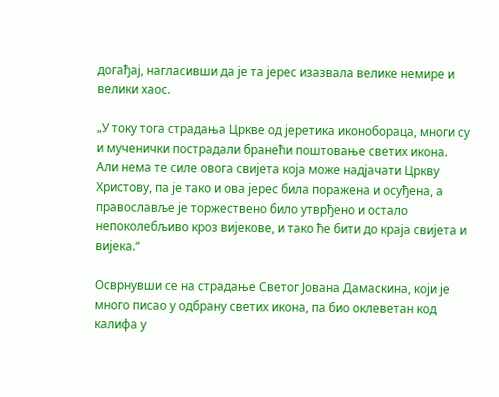догађај, нагласивши да је та јерес изазвала велике немире и велики хаос.

„У току тога страдања Цркве од јеретика иконобораца, многи су и мученички пострадали бранећи поштовање светих икона. Али нема те силе овога свијета која може надјачати Цркву Христову, па је тако и ова јерес била поражена и осуђена, а православље је торжествено било утврђено и остало непоколебљиво кроз вијекове, и тако ће бити до краја свијета и вијека.“

Осврнувши се на страдање Светог Јована Дамаскина, који је много писао у одбрану светих икона, па био оклеветан код калифа у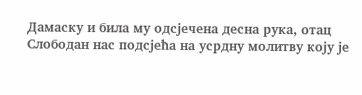Дамаску и била му одсјечена десна рука, отац Слободан нас подсјећа на усрдну молитву коју је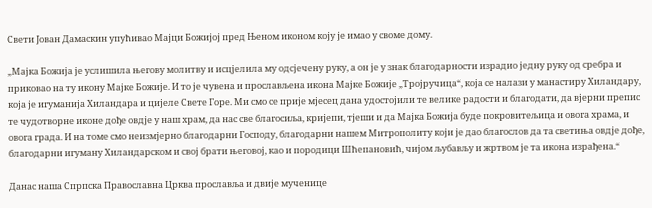Свети Јован Дамаскин упућивао Мајци Божијој пред Њеном иконом коју је имао у своме дому.

„Мајка Божија је услишила његову молитву и исцјелила му одсјечену руку, а он је у знак благодарности израдио једну руку од сребра и приковао на ту икону Мајке Божије. И то је чувена и прослављена икона Мајке Божије „Тројручица“, која се налази у манастиру Хиландару, која је игуманија Хиландара и цијеле Свете Горе. Ми смо се прије мјесец дана удостојили те велике радости и благодати, да вјерни препис те чудотворне иконе дође овдје у наш храм, да нас све благосиља, кријепи, тјеши и да Мајка Божија буде покровитељица и овога храма, и овога града. И на томе смо неизмјерно благодарни Господу, благодарни нашем Митрополиту који је дао благослов да та светиња овдје дође, благодарни игуману Хиландарском и свој брати његовој, као и породици Шћепановић, чијом љубављу и жртвом је та икона израђена.“

Данас наша Спрпска Православна Црква прославља и двије мученице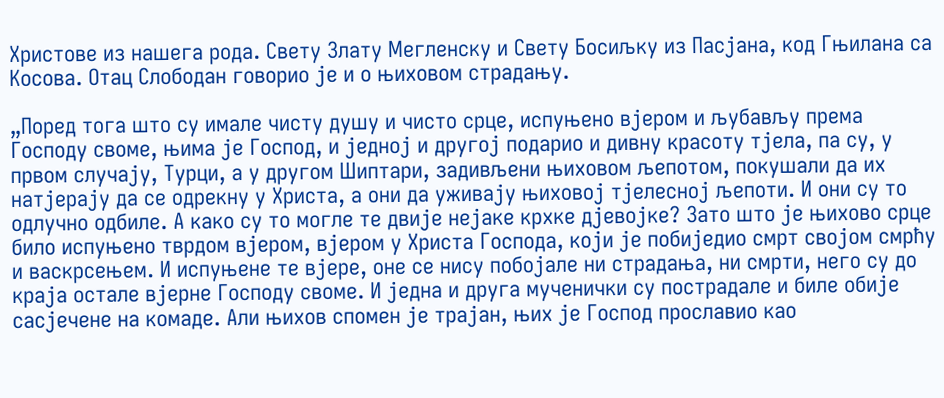Христове из нашега рода. Свету Злату Мегленску и Свету Босиљку из Пасјана, код Гњилана са Косова. Отац Слободан говорио је и о њиховом страдању.

„Поред тога што су имале чисту душу и чисто срце, испуњено вјером и љубављу према Господу своме, њима је Господ, и једној и другој подарио и дивну красоту тјела, па су, у првом случају, Турци, а у другом Шиптари, задивљени њиховом љепотом, покушали да их натјерају да се одрекну у Христа, а они да уживају њиховој тјелесној љепоти. И они су то одлучно одбиле. А како су то могле те двије нејаке крхке дјевојке? Зато што је њихово срце било испуњено тврдом вјером, вјером у Христа Господа, који је побиједио смрт својом смрћу и васкрсењем. И испуњене те вјере, оне се нису побојале ни страдања, ни смрти, него су до краја остале вјерне Господу своме. И једна и друга мученички су пострадале и биле обије сасјечене на комаде. Али њихов спомен је трајан, њих је Господ прославио као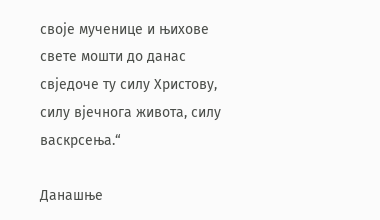своје мученице и њихове свете мошти до данас свједоче ту силу Христову, силу вјечнога живота, силу васкрсења.“

Данашње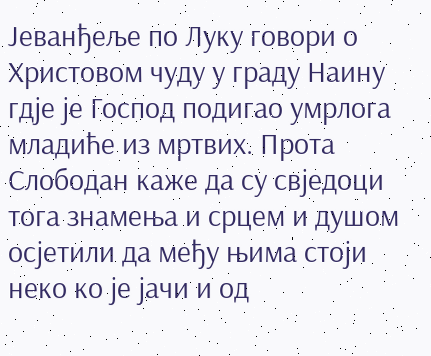Јеванђеље по Луку говори о Христовом чуду у граду Наину гдје је Господ подигао умрлога младиће из мртвих. Прота Слободан каже да су свједоци тога знамења и срцем и душом осјетили да међу њима стоји неко ко је јачи и од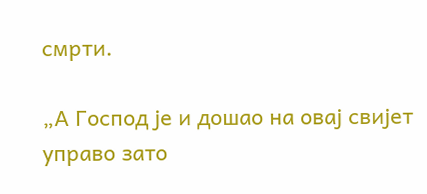смрти.

„А Господ је и дошао на овај свијет управо зато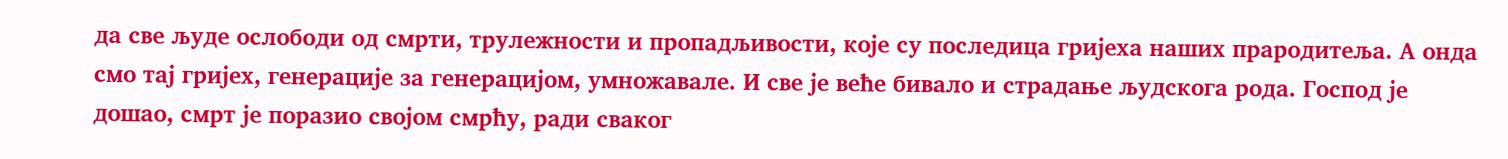да све људе ослободи од смрти, трулежности и пропадљивости, које су последица гријеха наших прародитеља. А онда смо тај гријех, генерације за генерацијом, умножавале. И све је веће бивало и страдање људскога рода. Господ је дошао, смрт је поразио својом смрћу, ради сваког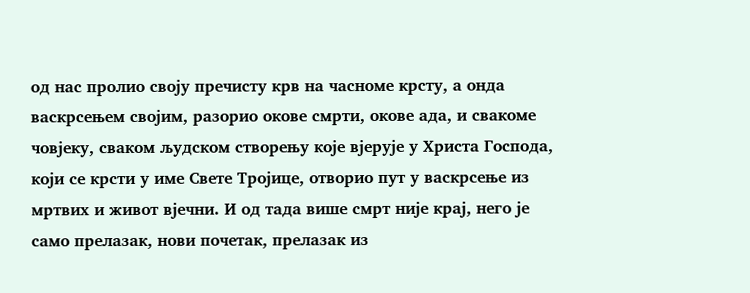од нас пролио своју пречисту крв на часноме крсту, а онда васкрсењем својим, разорио окове смрти, окове ада, и свакоме човјеку, сваком људском створењу које вјерује у Христа Господа, који се крсти у име Свете Тројице, отворио пут у васкрсење из мртвих и живот вјечни. И од тада више смрт није крај, него је само прелазак, нови почетак, прелазак из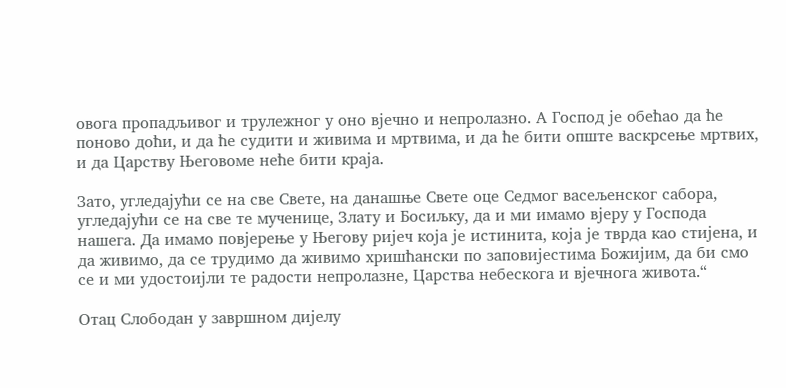овога пропадљивог и трулежног у оно вјечно и непролазно. А Господ је обећао да ће поново доћи, и да ће судити и живима и мртвима, и да ће бити опште васкрсење мртвих, и да Царству Његовоме неће бити краја.

Зато, угледајући се на све Свете, на данашње Свете оце Седмог васељенског сабора, угледајући се на све те мученице, Злату и Босиљку, да и ми имамо вјеру у Господа нашега. Да имамо повјерење у Његову ријеч која је истинита, која је тврда као стијена, и да живимо, да се трудимо да живимо хришћански по заповијестима Божијим, да би смо се и ми удостоијли те радости непролазне, Царства небескога и вјечнога живота.“

Отац Слободан у завршном дијелу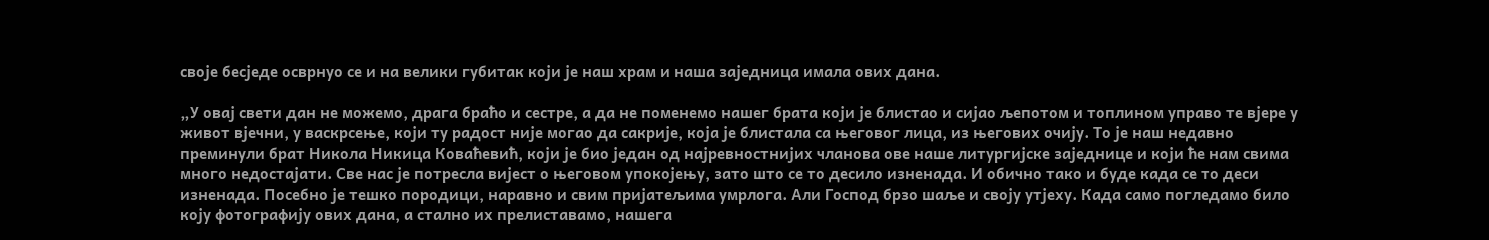своје бесједе осврнуо се и на велики губитак који је наш храм и наша заједница имала ових дана.

„У овај свети дан не можемо, драга браћо и сестре, а да не поменемо нашег брата који је блистао и сијао љепотом и топлином управо те вјере у живот вјечни, у васкрсење, који ту радост није могао да сакрије, која је блистала са његовог лица, из његових очију. То је наш недавно преминули брат Никола Никица Коваћевић, који је био један од најревностнијих чланова ове наше литургијске заједнице и који ће нам свима много недостајати. Све нас је потресла вијест о његовом упокојењу, зато што се то десило изненада. И обично тако и буде када се то деси изненада. Посебно је тешко породици, наравно и свим пријатељима умрлога. Али Господ брзо шаље и своју утјеху. Када само погледамо било коју фотографију ових дана, а стално их прелиставамо, нашега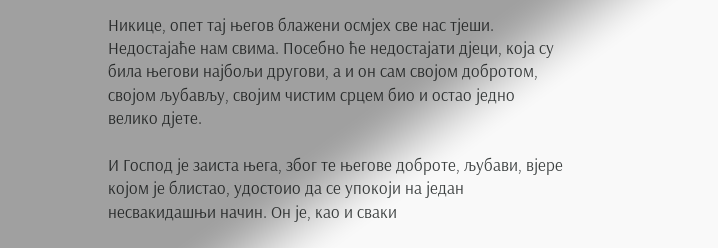Никице, опет тај његов блажени осмјех све нас тјеши. Недостајаће нам свима. Посебно ће недостајати дјеци, која су била његови најбољи другови, а и он сам својом добротом, својом љубављу, својим чистим срцем био и остао једно велико дјете.

И Господ је заиста њега, због те његове доброте, љубави, вјере којом је блистао, удостоио да се упокоји на један несвакидашњи начин. Он је, као и сваки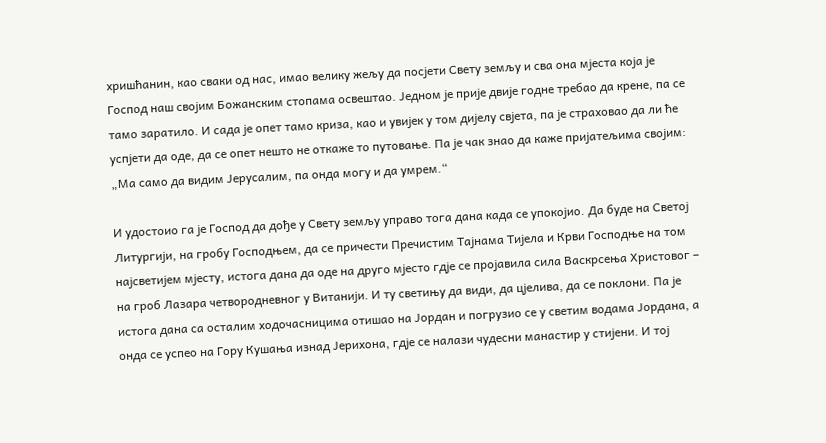хришћанин, као сваки од нас, имао велику жељу да посјети Свету земљу и сва она мјеста која је Господ наш својим Божанским стопама освештао. Једном је прије двије годне требао да крене, па се тамо заратило. И сада је опет тамо криза, као и увијек у том дијелу свјета, па је страховао да ли ће успјети да оде, да се опет нешто не откаже то путовање. Па је чак знао да каже пријатељима својим: „Ма само да видим Јерусалим, па онда могу и да умрем.“

И удостоио га је Господ да дође у Свету земљу управо тога дана када се упокојио. Да буде на Светој Литургији, на гробу Господњем, да се причести Пречистим Тајнама Тијела и Крви Господње на том најсветијем мјесту, истога дана да оде на друго мјесто гдје се пројавила сила Васкрсења Христовог – на гроб Лазара четвородневног у Витанији. И ту светињу да види, да цјелива, да се поклони. Па је истога дана са осталим ходочасницима отишао на Јордан и погрузио се у светим водама Јордана, а онда се успео на Гору Кушања изнад Јерихона, гдје се налази чудесни манастир у стијени. И тој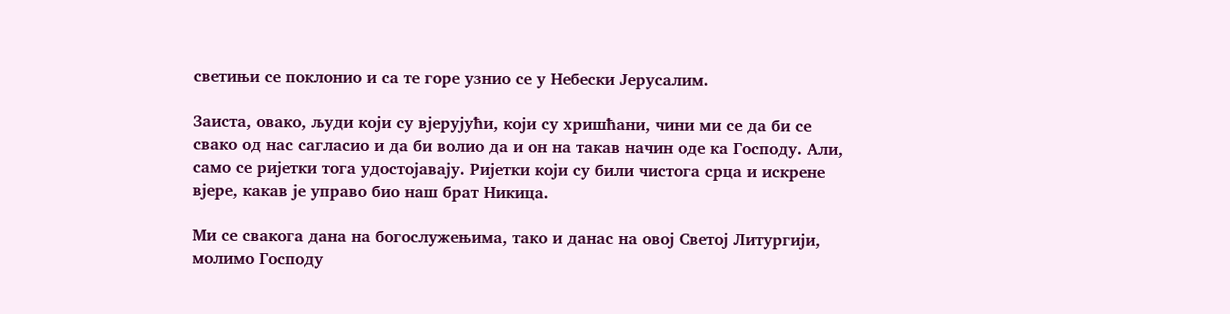светињи се поклонио и са те горе узнио се у Небески Јерусалим.

Заиста, овако, људи који су вјерујући, који су хришћани, чини ми се да би се свако од нас сагласио и да би волио да и он на такав начин оде ка Господу. Али, само се ријетки тога удостојавају. Ријетки који су били чистога срца и искрене вјере, какав је управо био наш брат Никица.

Ми се свакога дана на богослужењима, тако и данас на овој Светој Литургији, молимо Господу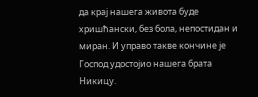да крај нашега живота буде хришћански, без бола, непостидан и миран. И управо такве кончине је Господ удостојио нашега брата Никицу.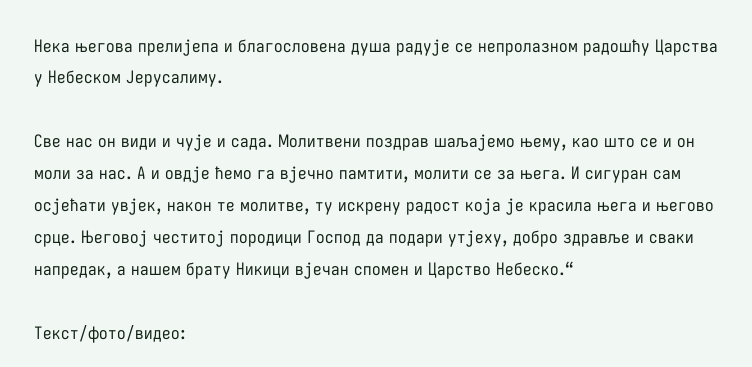Нека његова прелијепа и благословена душа радује се непролазном радошћу Царства у Небеском Јерусалиму.

Све нас он види и чује и сада. Молитвени поздрав шаљајемо њему, као што се и он моли за нас. А и овдје ћемо га вјечно памтити, молити се за њега. И сигуран сам осјећати увјек, након те молитве, ту искрену радост која је красила њега и његово срце. Његовој честитој породици Господ да подари утјеху, добро здравље и сваки напредак, а нашем брату Никици вјечан спомен и Царство Небеско.“

Текст/фото/видео: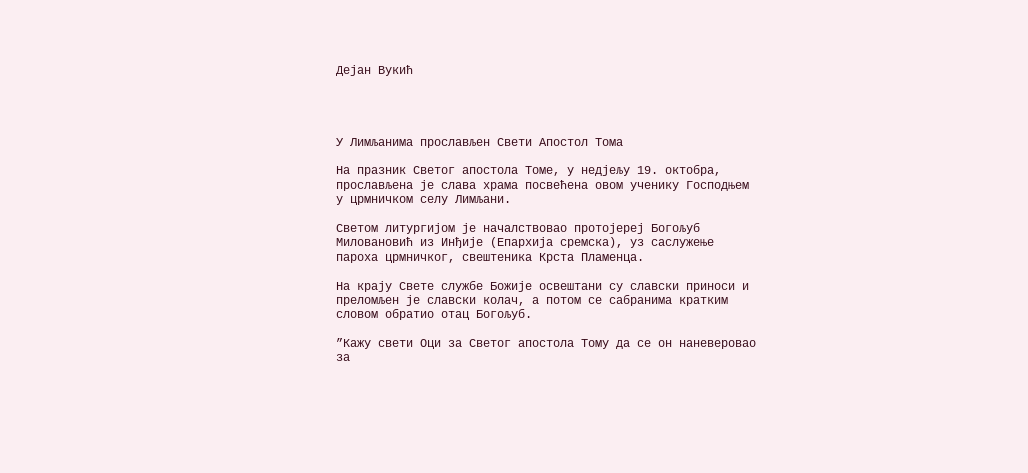Дејан Вукић




У Лимљанима прослављен Свети Апостол Тома

На празник Светог апостола Томе, у недјељу 19. октобра, прослављена је слава храма посвећена овом ученику Господњем у црмничком селу Лимљани.

Светом литургијом је началствовао протојереј Богољуб Миловановић из Инђије (Епархија сремска), уз саслужење пароха црмничког, свештеника Крста Пламенца.

На крају Свете службе Божије освештани су славски приноси и преломљен је славски колач, а потом се сабранима кратким словом обратио отац Богољуб.

”Кажу свети Оци за Светог апостола Тому да се он наневеровао за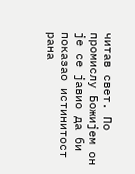читав свет. По промислу Божијем он је се јавио да би показао истинитост рана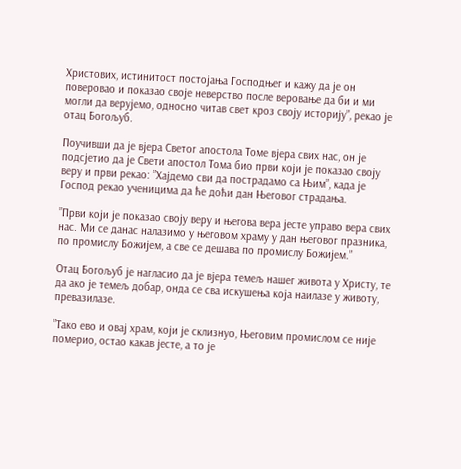Христових, истинитост постојања Господњег и кажу да је он поверовао и показао своје неверство после веровање да би и ми могли да верујемо, односно читав свет кроз своју историју”, рекао је отац Богољуб.

Поучивши да је вјера Светог апостола Томе вјера свих нас, он је подсјетио да је Свети апостол Тома био први који је показао своју веру и први рекао: ”Хајдемо сви да пострадамо са Њим”, када је Господ рекао ученицима да ће доћи дан Његовог страдања.

”Први који је показао своју веру и његова вера јесте управо вера свих нас. Ми се данас налазимо у његовом храму у дан његовог празника, по промислу Божијем, а све се дешава по промислу Божијем.”

Отац Богољуб је нагласио да је вјера темељ нашег живота у Христу, те да ако је темељ добар, онда се сва искушења која наилазе у животу, превазилазе.

”Тако ево и овај храм, који је склизнуо, Његовим промислом се није померио, остао какав јесте, а то је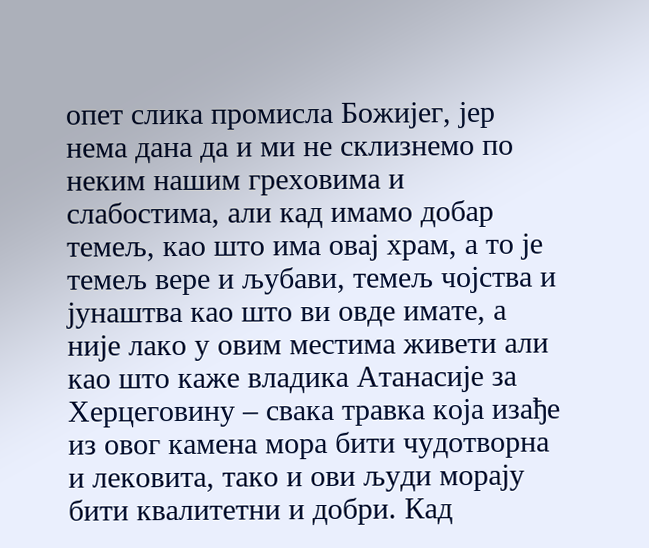опет слика промисла Божијег, јер нема дана да и ми не склизнемо по неким нашим греховима и слабостима, али кад имамо добар темељ, као што има овај храм, а то је темељ вере и љубави, темељ чојства и јунаштва као што ви овде имате, а није лако у овим местима живети али као што каже владика Атанасије за Херцеговину – свака травка која изађе из овог камена мора бити чудотворна и лековита, тако и ови људи морају бити квалитетни и добри. Кад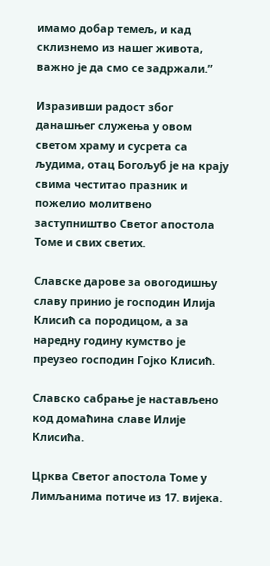имамо добар темељ, и кад склизнемо из нашег живота, важно је да смо се задржали.”

Изразивши радост због данашњег служења у овом светом храму и сусрета са људима, отац Богољуб је на крају свима честитао празник и пожелио молитвено заступништво Светог апостола Томе и свих светих.

Славске дарове за овогодишњу славу принио је господин Илија Клисић са породицом, а за наредну годину кумство је преузео господин Гојко Клисић.

Славско сабрање је настављено код домаћина славе Илије Клисића.

Црква Светог апостола Томе у Лимљанима потиче из 17. вијека.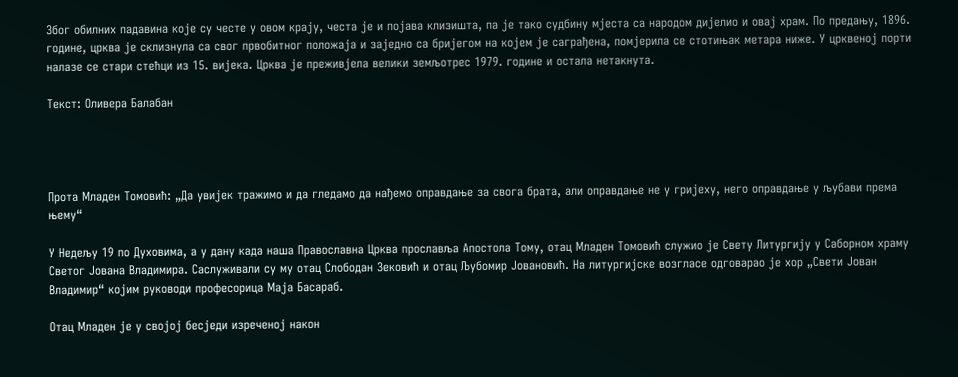Због обилних падавина које су честе у овом крају, честа је и појава клизишта, па је тако судбину мјеста са народом дијелио и овај храм. По предању, 1896. године, црква је склизнула са свог првобитног положаја и заједно са бријегом на којем је саграђена, помјерила се стотињак метара ниже. У црквеној порти налазе се стари стећци из 15. вијека. Црква је преживјела велики земљотрес 1979. године и остала нетакнута.

Текст: Оливера Балабан




Прота Младен Томовић: „Да увијек тражимо и да гледамо да нађемо оправдање за свога брата, али оправдање не у гријеху, него оправдање у љубави према њему“

У Недељу 19 по Духовима, а у дану када наша Православна Црква прославља Апостола Тому, отац Младен Томовић служио је Свету Литургију у Саборном храму Светог Јована Владимира. Саслуживали су му отац Слободан Зековић и отац Љубомир Јовановић. На литургијске возгласе одговарао је хор „Свети Јован Владимир“ којим руководи професорица Маја Басараб.

Отац Младен је у својој бесједи изреченој након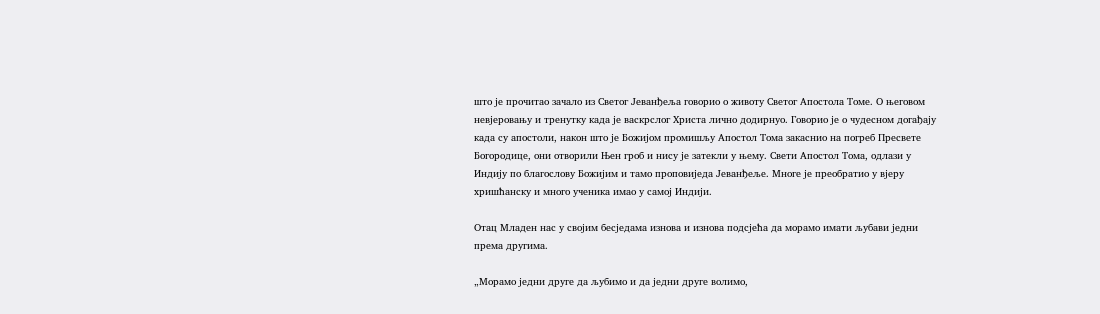што је прочитао зачало из Светог Јеванђеља говорио о животу Светог Апостола Томе. О његовом невјеровању и тренутку када је васкрслог Христа лично додирнуо. Говорио је о чудесном догађају када су апостоли, након што је Божијом промишљу Апостол Тома закаснио на погреб Пресвете Богородице, они отворили Њен гроб и нису је затекли у њему. Свети Апостол Тома, одлази у Индију по благослову Божијим и тамо проповиједа Јеванђеље. Многе је преобратио у вјеру хришћанску и много ученика имао у самој Индији.

Отац Младен нас у својим бесједама изнова и изнова подсјећа да морамо имати љубави једни према другима.

„Морамо једни друге да љубимо и да једни друге волимо,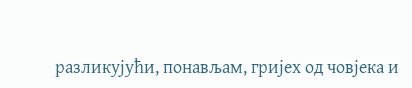разликујући, понављам, гријех од човјека и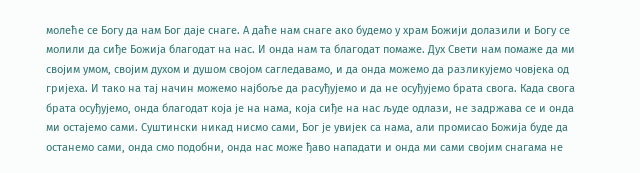молеће се Богу да нам Бог даје снаге. А даће нам снаге ако будемо у храм Божији долазили и Богу се молили да сиђе Божија благодат на нас. И онда нам та благодат помаже. Дух Свети нам помаже да ми својим умом, својим духом и душом својом сагледавамо, и да онда можемо да разликујемо човјека од гријеха. И тако на тај начин можемо најбоље да расуђујемо и да не осуђујемо брата свога. Када свога брата осуђујемо, онда благодат која је на нама, која сиђе на нас људе одлази, не задржава се и онда ми остајемо сами. Суштински никад нисмо сами, Бог је увијек са нама, али промисао Божија буде да останемо сами, онда смо подобни, онда нас може ђаво нападати и онда ми сами својим снагама не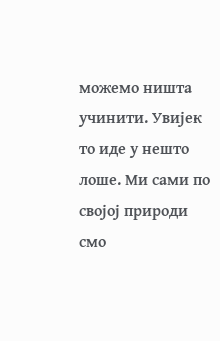можемо ништа учинити. Увијек то иде у нешто лоше. Ми сами по својој природи смо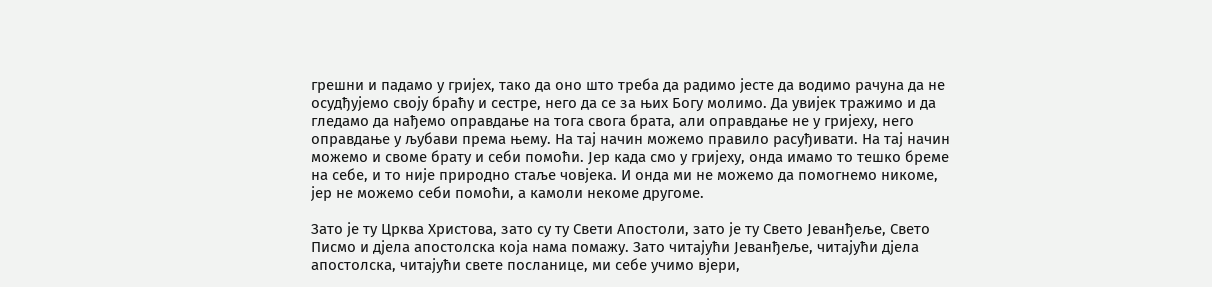грешни и падамо у гријех, тако да оно што треба да радимо јесте да водимо рачуна да не осудђујемо своју браћу и сестре, него да се за њих Богу молимо. Да увијек тражимо и да гледамо да нађемо оправдање на тога свога брата, али оправдање не у гријеху, него оправдање у љубави према њему. На тај начин можемо правило расуђивати. На тај начин можемо и своме брату и себи помоћи. Јер када смо у гријеху, онда имамо то тешко бреме на себе, и то није природно стаље човјека. И онда ми не можемо да помогнемо никоме, јер не можемо себи помоћи, а камоли некоме другоме.

Зато је ту Црква Христова, зато су ту Свети Апостоли, зато је ту Свето Јеванђеље, Свето Писмо и дјела апостолска која нама помажу. Зато читајући Јеванђеље, читајући дјела апостолска, читајући свете посланице, ми себе учимо вјери,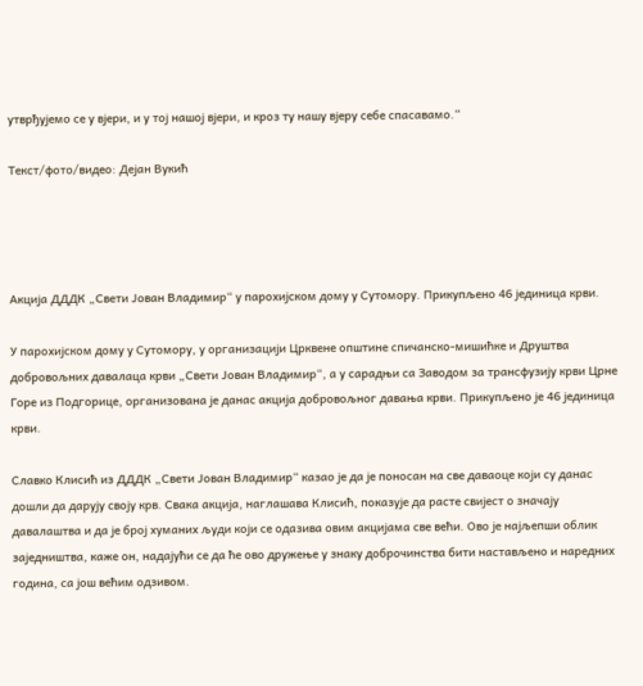утврђујемо се у вјери, и у тој нашој вјери, и кроз ту нашу вјеру себе спасавамо.“

Текст/фото/видео: Дејан Вукић




Акција ДДДК „Свети Јован Владимир“ у парохијском дому у Сутомору. Прикупљено 46 јединица крви.

У парохијском дому у Сутомору, у организацији Црквене општине спичанско-мишићке и Друштва добровољних давалаца крви „Свети Јован Владимир“, а у сарадњи са Заводом за трансфузију крви Црне Горе из Подгорице, организована је данас акција добровољног давања крви. Прикупљено је 46 јединица крви.

Славко Клисић из ДДДК „Свети Јован Владимир“ казао је да је поносан на све даваоце који су данас дошли да дарују своју крв. Свака акција, наглашава Клисић, показује да расте свијест о значају давалаштва и да је број хуманих људи који се одазива овим акцијама све већи. Ово је најљепши облик заједништва, каже он, надајући се да ће ово дружење у знаку доброчинства бити настављено и наредних година, са још већим одзивом.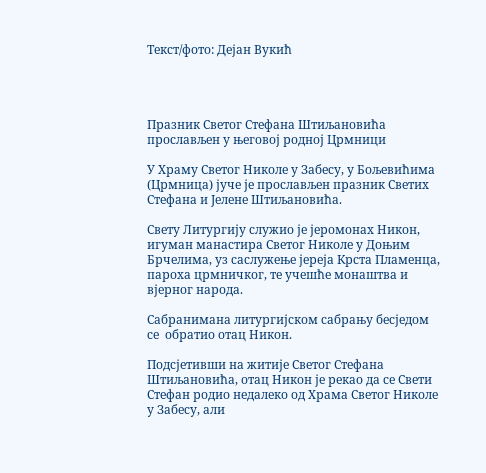Текст/фото: Дејан Вукић




Празник Светог Стефана Штиљановића прослављен у његовој родној Црмници

У Храму Светог Николе у Забесу, у Бољевићима (Црмница) јуче је прослављен празник Светих Стефана и Јелене Штиљановића.

Свету Литургију служио је јеромонах Никон, игуман манастира Светог Николе у Доњим Брчелима, уз саслужење јереја Крста Пламенца, пароха црмничког, те учешће монаштва и вјерног народа.

Сабранимана литургијском сабрању бесједом се  обратио отац Никон.

Подсјетивши на житије Светог Стефана Штиљановића, отац Никон је рекао да се Свети Стефан родио недалеко од Храма Светог Николе у Забесу, али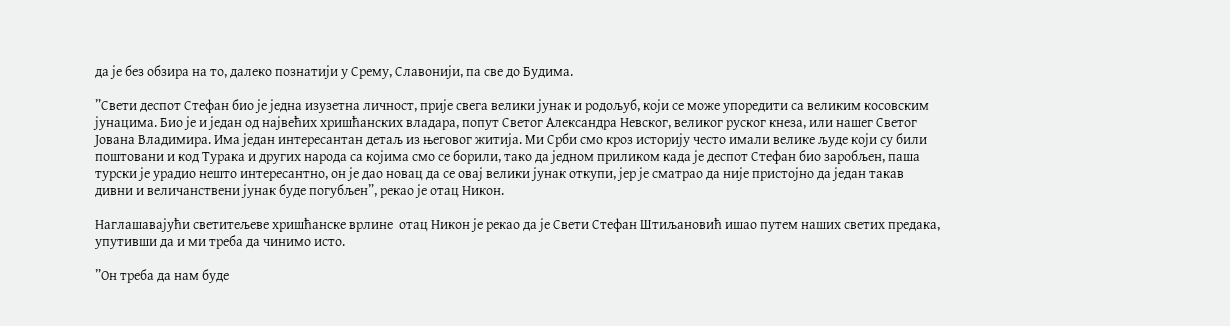да је без обзира на то, далеко познатији у Срему, Славонији, па све до Будима.

”Свети деспот Стефан био је једна изузетна личност, прије свега велики јунак и родољуб, који се може упоредити са великим косовским јунацима. Био је и један од највећих хришћанских владара, попут Светог Александра Невског, великог руског кнеза, или нашег Светог Јована Владимира. Има један интересантан детаљ из његовог житија. Ми Срби смо кроз историју често имали велике људе који су били поштовани и код Турака и других народа са којима смо се борили, тако да једном приликом када је деспот Стефан био заробљен, паша турски је урадио нешто интересантно, он је дао новац да се овај велики јунак откупи, јер је сматрао да није пристојно да један такав дивни и величанствени јунак буде погубљен”, рекао је отац Никон.

Наглашавајући светитељеве хришћанске врлине  отац Никон је рекао да је Свети Стефан Штиљановић ишао путем наших светих предака, упутивши да и ми треба да чинимо исто.

”Он треба да нам буде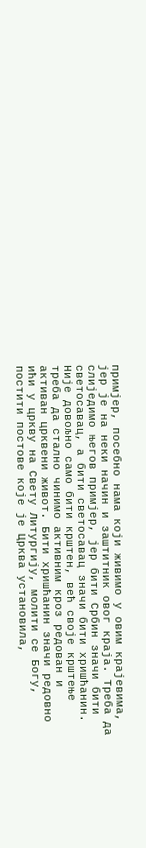примјер, посебно нама који живимо у овим крајевима, јер је на неки начин и заштитник овог краја. Треба да слиједимо његов примјер, јер бити Србин значи бити светосавац, а бити светосавац значи бити хришћанин. Није довољно само бити крштен, већ своје крштење треба да стално чинимо активним кроз редован и активан црквени живот. Бити хришћанин значи редовно ићи у цркву на Свету Литургију, молити се Богу, постити постове које је Црква установила,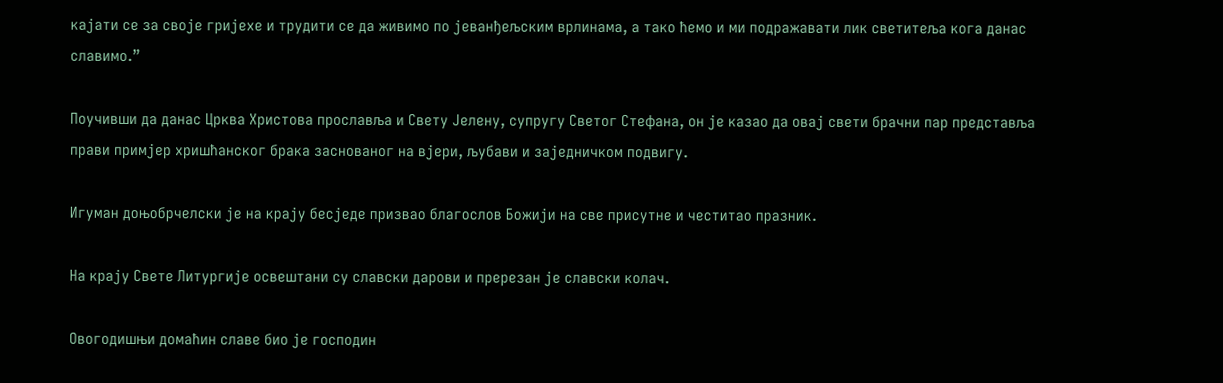кајати се за своје гријехе и трудити се да живимо по јеванђељским врлинама, а тако ћемо и ми подражавати лик светитеља кога данас славимо.”

Поучивши да данас Црква Христова прославља и Свету Јелену, супругу Светог Стефана, он је казао да овај свети брачни пар представља прави примјер хришћанског брака заснованог на вјери, љубави и заједничком подвигу.

Игуман доњобрчелски је на крају бесједе призвао благослов Божији на све присутне и честитао празник.

На крају Свете Литургије освештани су славски дарови и пререзан је славски колач.

Овогодишњи домаћин славе био је господин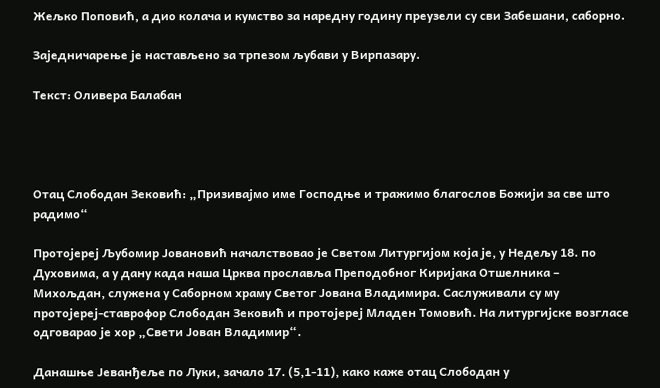Жељко Поповић, а дио колача и кумство за наредну годину преузели су сви Забешани, саборно.

Заједничарење је настављено за трпезом љубави у Вирпазару.

Текст: Оливера Балабан




Отац Слободан Зековић: „Призивајмо име Господње и тражимо благослов Божији за све што радимо“

Протојереј Љубомир Јовановић началствовао је Светом Литургијом која је, у Недељу 18. по Духовима, а у дану када наша Црква прославља Преподобног Киријака Отшелника – Михољдан, служена у Саборном храму Светог Јована Владимира. Саслуживали су му протојереј-ставрофор Слободан Зековић и протојереј Младен Томовић. На литургијске возгласе одговарао је хор „Свети Јован Владимир“.

Данашње Јеванђеље по Луки, зачало 17. (5,1-11), како каже отац Слободан у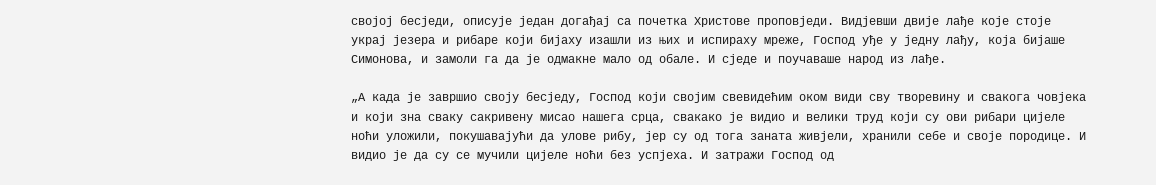својој бесједи, описује један догађај са почетка Христове проповједи. Видјевши двије лађе које стоје украј језера и рибаре који бијаху изашли из њих и испираху мреже, Господ уђе у једну лађу, која бијаше Симонова, и замоли га да је одмакне мало од обале. И сједе и поучаваше народ из лађе.

„А када је завршио своју бесједу, Господ који својим свевидећим оком види сву творевину и свакога човјека и који зна сваку сакривену мисао нашега срца, свакако је видио и велики труд који су ови рибари цијеле ноћи уложили, покушавајући да улове рибу, јер су од тога заната живјели, хранили себе и своје породице. И видио је да су се мучили цијеле ноћи без успјеха. И затражи Господ од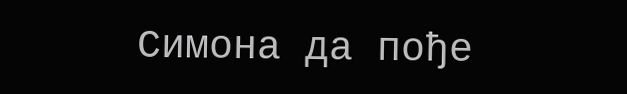Симона да пође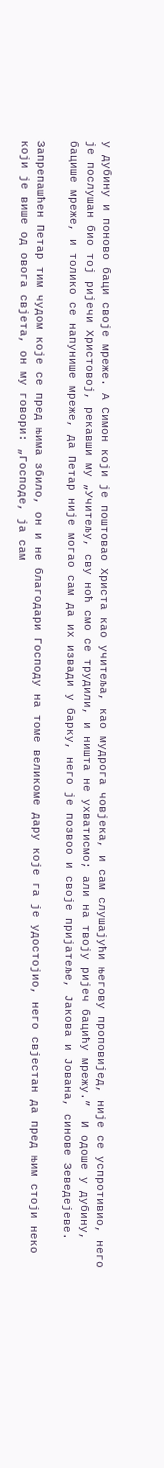у дубину и поново баци своје мреже. А Симон који је поштовао Христа као учитеља, као мудрога човјека, и сам слушајући његову проповијед, није се успротивио, него је послушан био тој ријечи Христовој, рекавши му „Учитељу, сву ноћ смо се трудили, и ништа не ухватисмо; али на твоју ријеч бацићу мрежу.”  И одоше у дубину, бацише мреже, и толико се напунише мреже, да Петар није могао сам да их извади у барку, него је позвоо и своје пријатеље, Јакова и Јована, синове Зеведејеве.

Запрепашћен Петар тим чудом које се пред њима збило, он и не благодари Господу на томе великоме дару које га је удостојио, него свјестан да пред њим стоји неко који је више од овога свјета, он му говори: „Господе, ја сам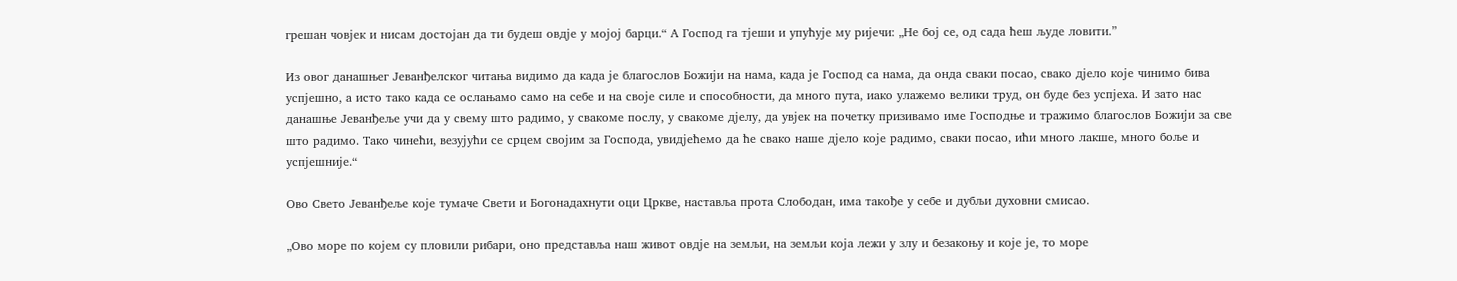грешан човјек и нисам достојан да ти будеш овдје у мојој барци.“ А Господ га тјеши и упућује му ријечи: „Не бој се, од сада ћеш људе ловити.”

Из овог данашњег Јеванђелског читања видимо да када је благослов Божији на нама, када је Господ са нама, да онда сваки посао, свако дјело које чинимо бива успјешно, а исто тако када се ослањамо само на себе и на своје силе и способности, да много пута, иако улажемо велики труд, он буде без успјеха. И зато нас данашње Јеванђеље учи да у свему што радимо, у свакоме послу, у свакоме дјелу, да увјек на почетку призивамо име Господње и тражимо благослов Божији за све што радимо. Тако чинећи, везујући се срцем својим за Господа, увидјећемо да ће свако наше дјело које радимо, сваки посао, ићи много лакше, много боље и успјешније.“

Ово Свето Јеванђеље које тумаче Свети и Богонадахнути оци Цркве, наставља прота Слободан, има такође у себе и дубљи духовни смисао.

„Ово море по којем су пловили рибари, оно представља наш живот овдје на земљи, на земљи која лежи у злу и безакоњу и које је, то море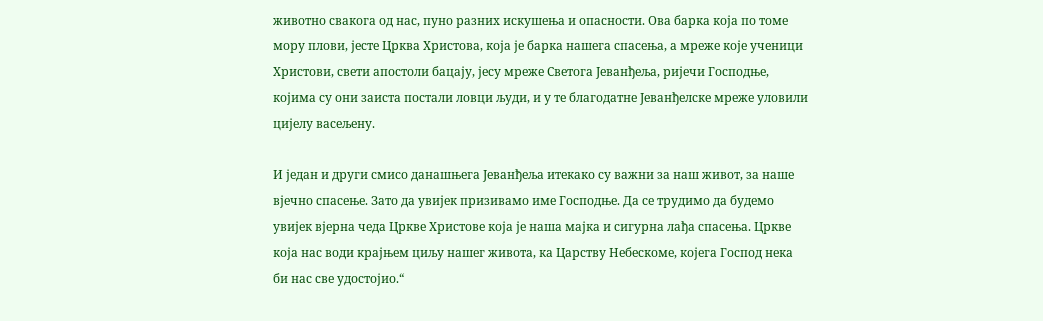животно свакога од нас, пуно разних искушења и опасности. Ова барка која по томе мору плови, јесте Црква Христова, која је барка нашега спасења, а мреже које ученици Христови, свети апостоли бацају, јесу мреже Светога Јеванђеља, ријечи Господње, којима су они заиста постали ловци људи, и у те благодатне Јеванђелске мреже уловили цијелу васељену.

И један и други смисо данашњега Јеванђеља итекако су важни за наш живот, за наше вјечно спасење. Зато да увијек призивамо име Господње. Да се трудимо да будемо увијек вјерна чеда Цркве Христове која је наша мајка и сигурна лађа спасења. Цркве која нас води крајњем циљу нашег живота, ка Царству Небескоме, којега Господ нека би нас све удостојио.“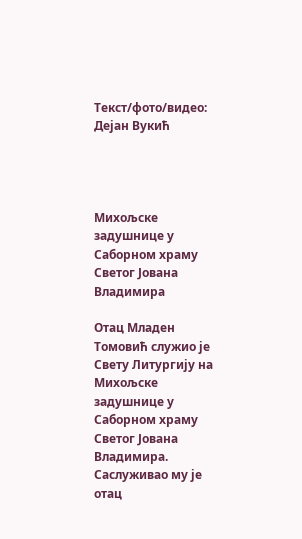Текст/фото/видео: Дејан Вукић




Михољске задушнице у Саборном храму Светог Јована Владимира

Отац Младен Томовић служио је Свету Литургију на Михољске задушнице у Саборном храму Светог Јована Владимира. Саслуживао му је отац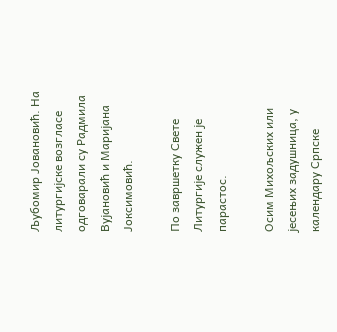Љубомир Јовановић. На литургијске возгласе одговарали су Радмила Вујановић и Маријана Јоксимовић.

По завршетку Свете Литургије служен је парастос.

Осим Михољских или јесењих задушница, у календару Српске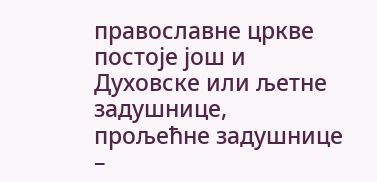православне цркве постоје још и Духовске или љетне задушнице, прољећне задушнице –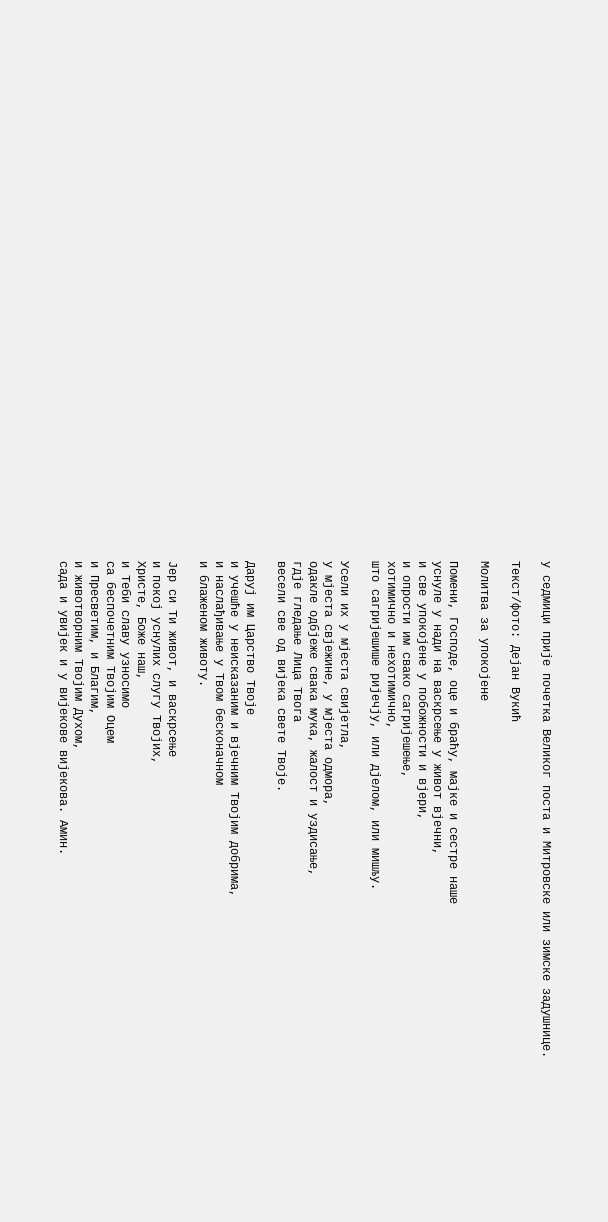у седмици прије почетка Великог поста и Митровске или зимске задушнице.

Текст/фото: Дејан Вукић

Молитва за упокојене

Помени, Господе, оце и браћу, мајке и сестре наше
уснуле у нади на васкрсење у живот вјечни,
и све упокојене у побожности и вјери,
и опрости им свако сагријешење,
хотимично и нехотимично,
што сагријешише ријечју, или дјелом, или мишљу.

Усели их у мјеста свијетла,
у мјеста свјежине, у мјеста одмора,
одакле одбјеже свака мука, жалост и уздисање,
гдје гледање Лица Твога
весели све од вијека свете Твоје.

Даруј им Царство Твоје
и учешће у неисказаним и вјечним Твојим добрима,
и наслађивање у Твом бесконачном
и блаженом животу.

Јер си Ти живот, и васкрсење
и покој уснулих слугу Твојих,
Христе, Боже наш,
и Теби славу узносимо
са беспочетним Твојим Оцем
и Пресветим, и Благим,
и животворним Твојим Духом,
сада и увијек и у вијекове вијекова. Амин.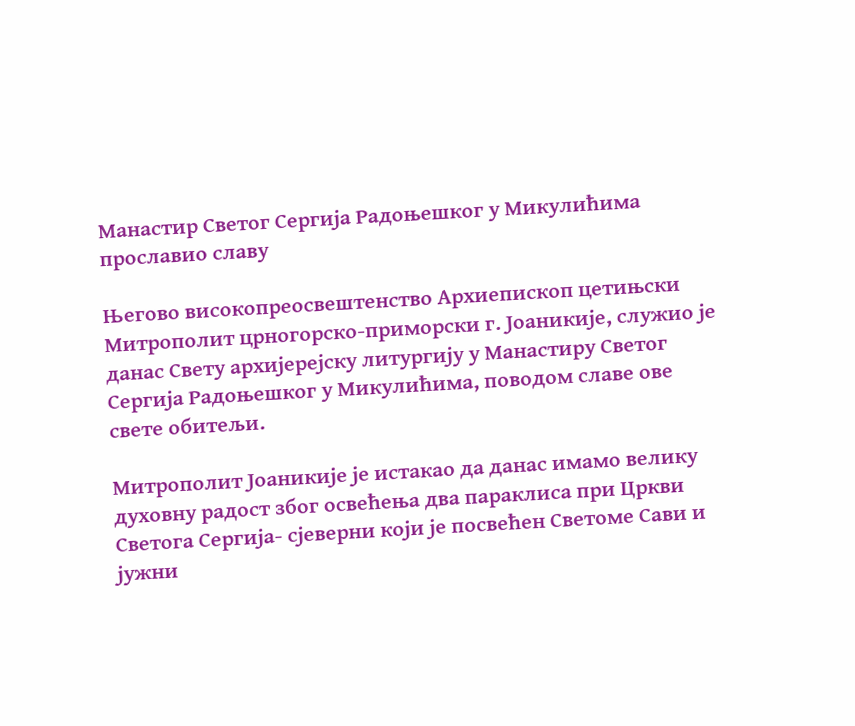Манастир Светог Сергија Радоњешког у Микулићима прославио славу

Његово високопреосвештенство Архиепископ цетињски Митрополит црногорско-приморски г. Јоаникије, служио је данас Свету архијерејску литургију у Манастиру Светог Сергија Радоњешког у Микулићима, поводом славе ове свете обитељи.

Митрополит Јоаникије је истакао да данас имамо велику духовну радост због освећења два параклиса при Цркви Светога Сергија- сјеверни који је посвећен Светоме Сави и јужни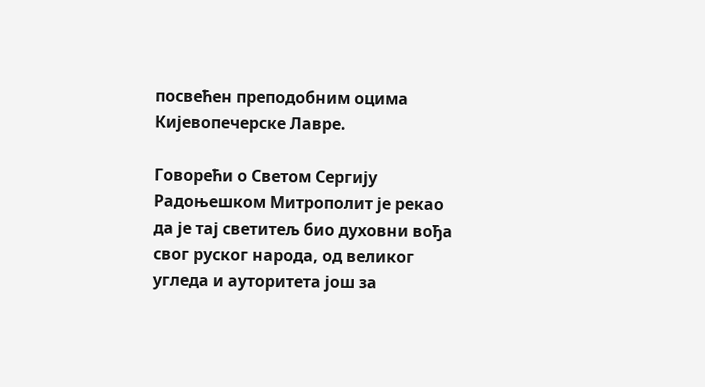посвећен преподобним оцима Кијевопечерске Лавре.

Говорећи о Светом Сергију Радоњешком Митрополит је рекао да је тај светитељ био духовни вођа свог руског народа, од великог угледа и ауторитета још за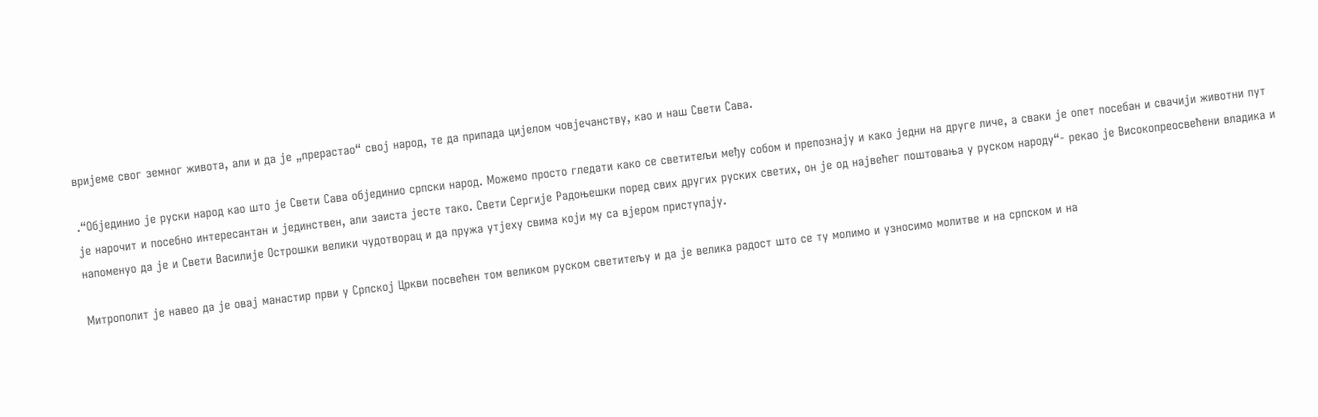вријеме свог земног живота, али и да је „прерастао“ свој народ, те да припада цијелом човјечанству, као и наш Свети Сава.

.“Објединио је руски народ као што је Свети Сава објединио српски народ. Можемо просто гледати како се светитељи међу собом и препознају и како једни на друге личе, а сваки је опет посебан и свачији животни пут је нарочит и посебно интересантан и јединствен, али заиста јесте тако. Свети Сергије Радоњешки поред свих других руских светих, он је од највећег поштовања у руском народу“- рекао је Високопреосвећени владика и напоменуо да је и Свети Василије Острошки велики чудотворац и да пружа утјеху свима који му са вјером приступају.

Митрополит је навео да је овај манастир први у Српској Цркви посвећен том великом руском светитељу и да је велика радост што се ту молимо и узносимо молитве и на српском и на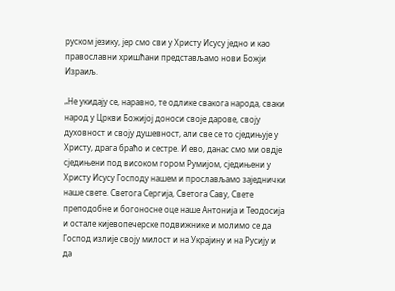руском језику, јер смо сви у Христу Исусу једно и као православни хришћани представљамо нови Божји Израиљ.

„Не укидају се, наравно, те одлике свакога народа, сваки народ у Цркви Божијој доноси своје дарове, своју духовност и своју душевност, али све се то сједињује у Христу, драга браћо и сестре. И ево, данас смо ми овдје сједињени под високом гором Румијом, сједињени у Христу Исусу Господу нашем и прослављамо заједнички наше свете. Светога Сергија, Светога Саву, Свете преподобне и богоносне оце наше Антонија и Теодосија и остале кијевопечерске подвижнике и молимо се да Господ излије своју милост и на Украјину и на Русију и да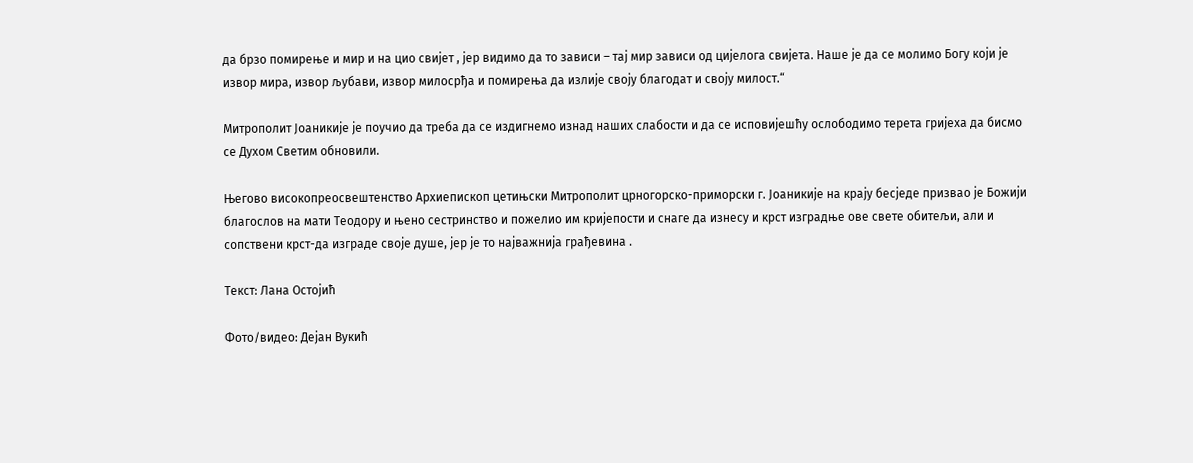да брзо помирење и мир и на цио свијет , јер видимо да то зависи – тај мир зависи од цијелога свијета. Наше је да се молимо Богу који је извор мира, извор љубави, извор милосрђа и помирења да излије своју благодат и своју милост.“

Митрополит Јоаникије је поучио да треба да се издигнемо изнад наших слабости и да се исповијешћу ослободимо терета гријеха да бисмо се Духом Светим обновили.

Његово високопреосвештенство Архиепископ цетињски Митрополит црногорско-приморски г. Јоаникије на крају бесједе призвао је Божији благослов на мати Теодору и њено сестринство и пожелио им кријепости и снаге да изнесу и крст изградње ове свете обитељи, али и сопствени крст-да изграде своје душе, јер је то најважнија грађевина .

Текст: Лана Остојић

Фото/видео: Дејан Вукић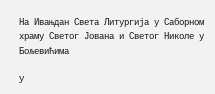На Ивањдан Света Литургија у Саборном храму Светог Јована и Светог Николе у Бољевићима

У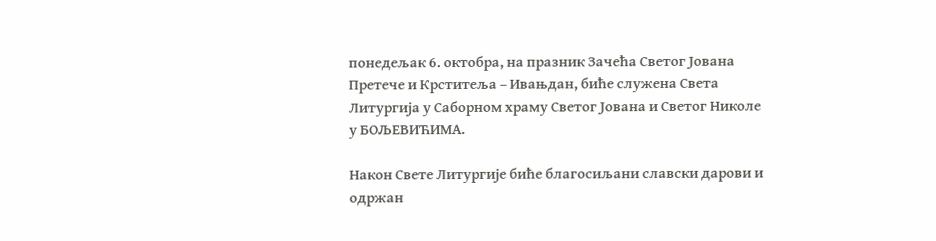понедељак 6. октобра, на празник Зачећа Светог Јована Претече и Крститеља – Ивањдан, биће служена Света Литургија у Саборном храму Светог Јована и Светог Николе у БОЉЕВИЋИМА.

Након Свете Литургије биће благосиљани славски дарови и одржан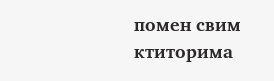помен свим ктиторима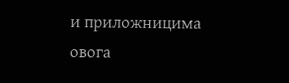и приложницима овога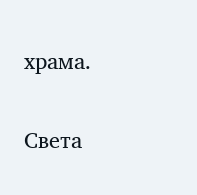храма.

Света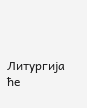Литургија ће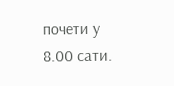почети у 8.00 сати.